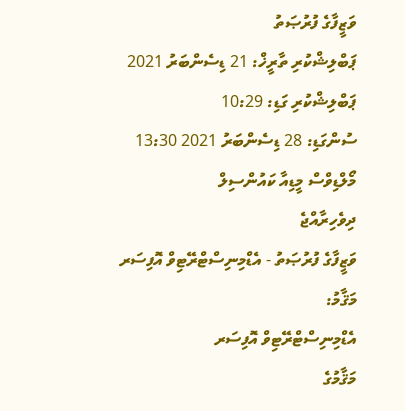ވަޒީފާގެ ފުރުޞަތު
ޕަބްލިޝްކުރި ތާރީޚް: 21 ޑިސެންބަރު 2021
ޕަބްލިޝްކުރި ގަޑި: 10:29
ސުންގަޑި: 28 ޑިސެންބަރު 2021 13:30
މޯލްޑިވްސް މީޑިއާ ކައުންސިލް
ދިވެހިރާއްޖެ
ވަޒީފާގެ ފުރުޞަތު - އެޑްމިނިސްޓްރޭޓިވް އޮފިސަރ
މަޤާމު:
އެޑްމިނިސްޓްރޭޓިވް އޮފިސަރ
މަޤާމުގެ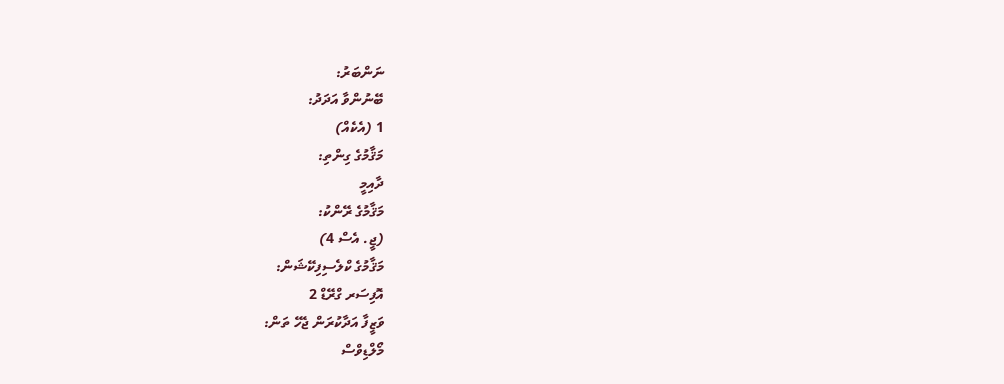ނަންބަރު:
ބޭނުންވާ އަދަދު:
1 (އެކެއް)
މަޤާމުގެ ގިންތި:
ދާއިމީ
މަޤާމުގެ ރޭންކު:
(ޖީ. އެސް 4)
މަޤާމުގެ ކްލެސިފިކޭޝަން:
އޮފިސަރ ގްރޭޑް 2
ވަޒީފާ އަދާކުރަން ޖެހޭ ތަން:
މޯލްޑިވްސް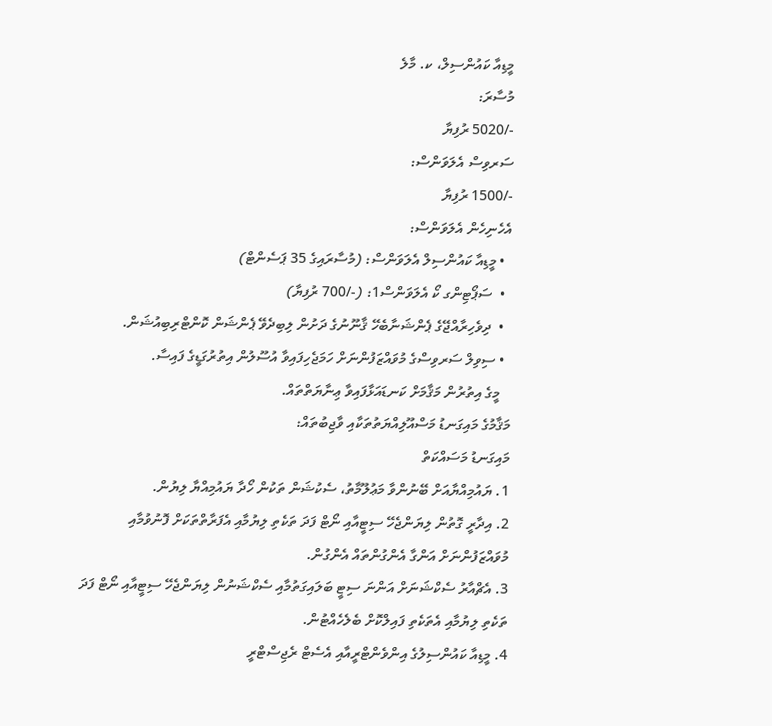މީޑިއާ ކައުންސިލް، ކ. މާލެ
މުސާރަ:
-/5020 ރުފިޔާ
ސަރވިސް އެލަވަންސް:
-/1500 ރުފިޔާ
އެހެނިހެން އެލަވަންސް:
  • މީޑިއާ ކައުންސިލް އެލަވަންސް: (މުސާރައިގެ 35 ޕަސެންޓް)
  •  ސަޕޯޓިންގ ކޯ އެލަވަންސް1: (-/700 ރުފިޔާ)
  •  ދިވެހިރާއްޖޭގެ ޕެންޝަނާބެހޭ ޤާނޫނުގެ ދަށުން ލިބިދެވޭ ޕެންޝަން ކޮންޓްރިބިއުޝަން.
  • ސިވިލް ސަރވިސްގެ މުވައްޒަފުންނަށް ހަމަޖެހިފައިވާ އުސޫލުން އިތުރުގަޑީގެ ފައިސާ.
   މީގެ އިތުރުން މަޤާމަށް ކަނޑައަޅާފައިވާ ޢިނާޔަތްތައް.
މަޤާމުގެ މައިގަނޑު މަސްއޫލިއްޔަތުތަކާއި ވާޖިބުތައް:
މައިގަނޑު މަސައްކަތް
1. ޔައުމިއްޔާއަށް ބޭނުންވާ މަޢުލޫމާތު، ސެކުޝަން ތަކުން ހޯދާ ޔައުމިއްޔާ ލިޔުން.
2. އިދާރީ ގޮތުން ލިޔަންޖެހޭ ސިޓީއާއި ނޯޓް ފަދަ ތަކެތި ލިޔުމާއި އެފަރާތްތަކަށް ފޮނުވުމާއި މުވައްޒަފުންނަށް އަންގާ އެންގުންތައް އެންގުން.
3. އެޗްއާރު ސެކްޝަނަށް އަންނަ ސިޓީ ބަލައިގަތުމާއި ސެކްޝަނުން ލިޔަންޖެހޭ ސިޓީއާއި ނޯޓް ފަދަ ތަކެތި ލިޔުމާއި އެތަކެތި ފައިލްކޮށް ބެލެހެއްޓުން.
4. މީޑިއާ ކައުންސިލުގެ އިންވެންޓްރީއާއި އެސެޓް ރެޖިސްޓްރީ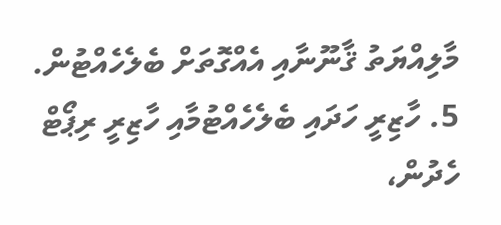މާލިއްޔަތު ޤާނޫނާއި އެއްގޮތަށް ބެލެހެއްޓުން.
5. ހާޒިރީ ހަދައި ބެލެހެއްޓުމާއި ހާޒިރީ ރިޕޯޓް ހެދުން،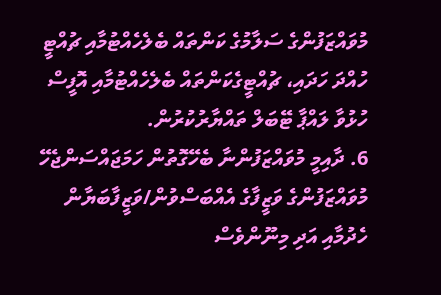މުވައްޒަފުންގެ ސަލާމުގެ ކަންތައް ބެލެހެއްޓުމާއި ޗުއްޓީ ހުއްދަ ހަދައި، ޗުއްޓީގެކަންތައް ބެލެހެއްޓުމާއި އޮފީސް ހުޅުވާ ލައްޕާ ޓޭބަލް ތައްޔާރުކުރުން.
6. ދާއިމީ މުވައްޒަފުންނާ ބެހޭގޮތުން ހަމަޖައްސަންޖެހޭ މުވައްޒަފުންގެ ވަޒީފާގެ އެއްބަސްވުން/ވަޒީފާބަޔާން ހެދުމާއި އަދި މިނޫންވެސް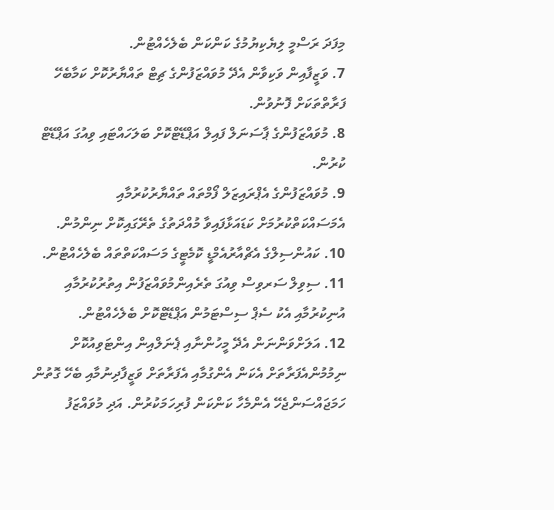މިފަދަ ރަސްމީ ލިޔެކިޔުމުގެ ކަންކަން ބެލެހެއްޓުން.
7. ވަޒީފާއިން ވަކިވާން އެދޭ މުވައްޒަފުންގެ ޗިޓް ތައްޔާރުކޮށް ކަމާބެހޭ ފަރާތްތަކަށް ފޮނުވުން.
8. މުވައްޒަފުންގެ ޕާސަނަލް ފައިލް އަޕްޑޭޓްކޮށް ބަލަހައްޓައި ވިއުގަ އަޕްޑޭޓް ކުރުން.
9. މުވައްޒަފުންގެ އެޕްރައިޒަލް ފޯމްތައް ތައްޔާރުކުރުމާއި އެމަސައްކަތްކުރުމަށް ކަޑައަޅާފައިވާ މުއްދަތުގެ ތެރޭގައިކޮށް ނިންމުން.
10. ކައުންސިލްގެ އެޗްއާރުއެމްޑީ ކޮމެޓީގެ މަސައްކަތްތައް ބެލެހެއްޓުން.
11. ސިވިލް ސަރވިސް ވިއުގަ ތެރެއިންމުވައްޒަފުން އިތުރުކުރުމާއި އުނިކުރުމާއި އެކު ސެޕް ސިސްޓަމުން އަޕްޑޭޓްކޮށް ބެލެހެއްޓުން.
12. އަލަށްވަންނަން އެދޭ މީހުންނާއި ޕެނަލްއިން އިންޓަވިއުކޮށް ނިމުމުންއެފަރާތަށް އެކަން އެންގުމާއި އެފަރާތަށް ވަޒީފާދިނުމާއި ބެހޭ ގޮތުން ހަމަޖައްސަންޖެހޭ އެންމެހާ ކަންކަން ފުރިހަމަކުރުން. އަދި މުވައްޒަފު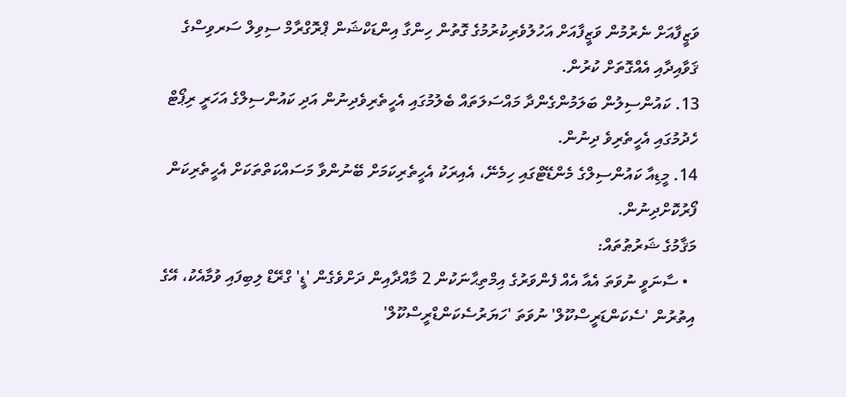ވަޒީފާއަށް ނެރުމުން ވަޒީފާއަށް އަހުލުވެރިކުރުމުގެ ގޮތުން ހިންގާ އިންޑަކްޝަން ޕްރޮގްރާމް ސިވިލް ސަރވިސްގެ ޤަވާއިދާއި އެއްގޮތަށް ކުރުން.
13. ކައުންސިލުން ބަލަމުންގެންދާ މައްސަލަތައް ބެލުމުގައި އެހީތެރިވެދިނުން އަދި ކައުންސިލްގެ އަހަރީ ރިޕޯޓް ހެދުމުގައި އެހީތެރިވެ ދިނުން.
14. މީޑިއާ ކައުންސިލްގެ މެންޑޭޓްގައި ހިމެނޭ، އެއިރަކު އެހީތެރިކަމަށް ބޭނުންވާ މަސައްކަތްތަކަށް އެހީތެރިކަން ފޯރުކޮށްދިނުން.
މަޤާމުގެ ޝަރުޠުތައް:
  • ސާނަވީ ނުވަތަ އެއާ އެއް ފެންވަރުގެ އިމްތިޙާނަކުން 2 މާއްދާއިން ދަށްވެގެން 'ޑީ' ގްރޭޑް ލިބިފައި ވުމާއެކު، އޭގެ އިތުރުން 'ސެކަންޑަރީސްކޫލް' ނުވަތަ 'ހަޔަރުސެކަންޑްރީސްކޫލް'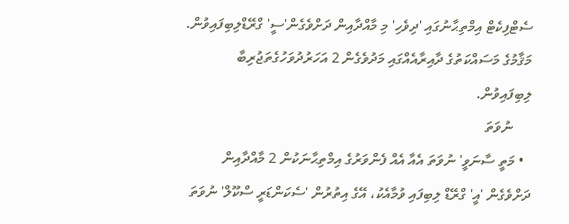ސެޓްފިކެޓް އިމްތިޙާނުގައި 'ދިވެހި' މި މާއްދާއިން ދަށްވެގެން'ސީ' ގްރޭޑްލިބިފައިވުން. މަޤާމުގެ މަސައްކަތުގެ ދާއިރާއެއްގައި މަދުވެގެން 2 އަހަރުދުވަހުގެތަޖުރިބާ ލިބިފައިވުން.
     ނުވަތަ
  • މަތީ ސާނަވީ' ނުވަތަ އެއާ އެއް ފެންވަރުގެ އިމްތިޙާނަކުން 2 މާއްދާއިން ދަށްވެގެން 'އީ' ގްރޭޑް ލިބިފައި ވުމާއެކު، އޭގެ އިތުރުން 'ސެކަންޑަރީ ސްކޫލް' ނުވަތަ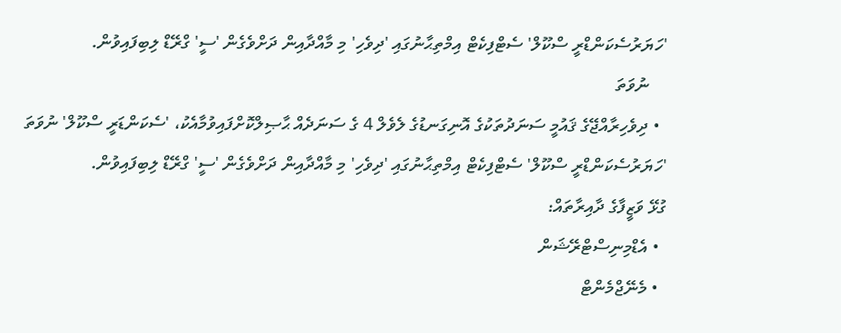'ހަޔަރުސެކަންޑްރީ ސްކޫލް' ސެޓްފިކެޓް އިމްތިޙާނުގައި 'ދިވެހި' މި މާއްދާއިން ދަށްވެގެން 'ސީ' ގްރޭޑް ލިބިފައިވުން.
    ނުވަތަ
  • ދިވެހިރާއްޖޭގެ ޤައުމީ ސަނަދުތަކުގެ އޮނިގަނޑުގެ ލެވެލް 4 ގެ ސަނަދެއް ޙާޞިލްކޮށްފައިވުމާއެކު، 'ސެކަންޑަރީ ސްކޫލް' ނުވަތަ 'ހަޔަރުސެކަންޑްރީ ސްކޫލް' ސެޓްފިކެޓް އިމްތިޙާނުގައި 'ދިވެހި' މި މާއްދާއިން ދަށްވެގެން 'ސީ' ގްރޭޑް ލިބިފައިވުން.
ގުޅޭ ވަޒީފާގެ ދާއިރާތައް:
  • އެޑްމިނިސްޓްރޭޝަން
  • މެނޭޖްމެންޓް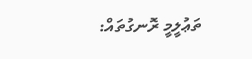ތަޢުލީމީ ރޮނގުތައް: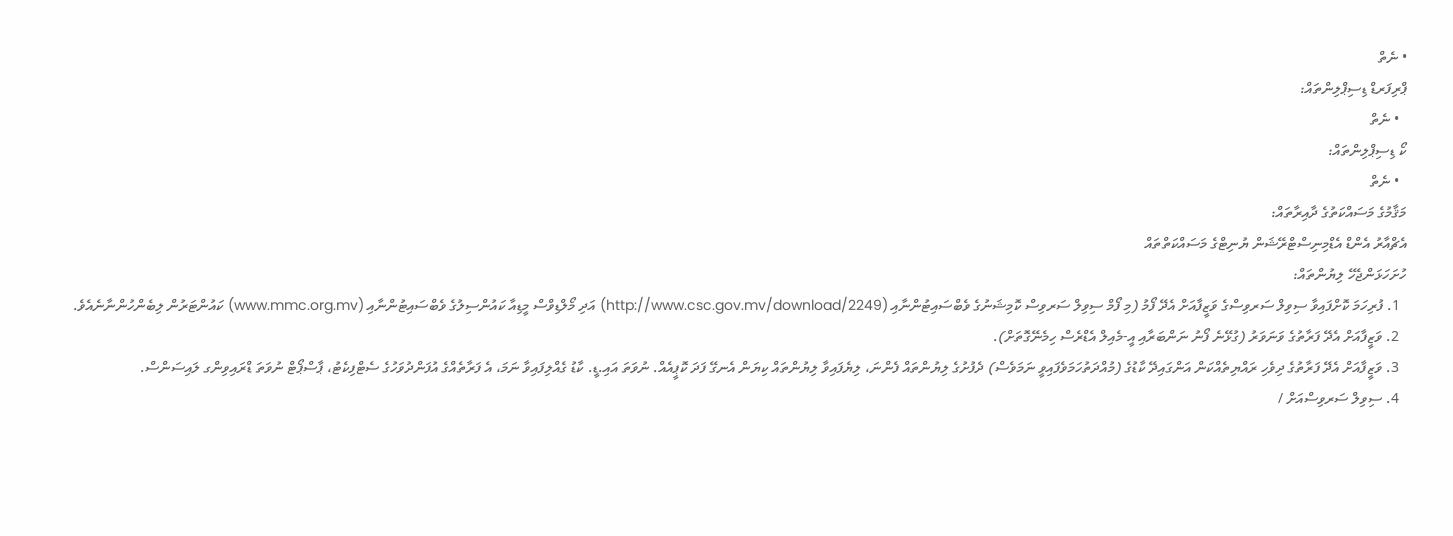• ނެތް
ޕްރިފަރޑް ޑިސިޕްލިންތައް:
  • ނެތް
ކޯ ޑިސިޕްލިންތައް:
  • ނެތް
މަޤާމުގެ މަސައްކަތުގެ ދާއިރާތައް:
އެޗްއާރު އެންޑް އެޑްމިނިސްޓްރޭޝަން ޔުނިޓްގެ މަސައްކަތްތައް
ހުށަހަޅަންޖެހޭ ލިޔުންތައް:
  1. ފުރިހަމަ ކޮށްފައިވާ ސިވިލް ސަރވިސްގެ ވަޒީފާއަށް އެދޭ ފޯމު (މި ފޯމް ސިވިލް ސަރވިސް ކޮމިޝަނުގެ ވެބްސައިޓުންނާއި (http://www.csc.gov.mv/download/2249) އަދި މޯލްޑިވްސް މީޑިއާ ކައުންސިލުގެ ވެބްސައިޓުންނާއި (www.mmc.org.mv) ކައުންޓަރުން ލިބެންހުންނާނެއެވެ.
  2. ވަޒީފާއަށް އެދޭ ފަރާތުގެ ވަނަވަރު (ގުޅޭނެ ފޯނު ނަންބަރާއި އީ-މެއިލް އެޑްރެސް ހިމެނޭގޮތަށް).
  3. ވަޒީފާއަށް އެދޭ ފަރާތުގެ ދިވެހި ރައްޔިތެއްކަން އަންގައިދޭ ކާޑުގެ (މުއްދަތުހަމަވެފައިވީ ނަމަވެސް) ދެފުށުގެ ލިޔުންތައް ފެންނަ، ލިޔެފައިވާ ލިޔުންތައް ކިޔަން އެނގޭ ފަދަ ކޮޕީއެއް. ނުވަތަ އައި.ޑީ. ކާޑު ގެއްލިފައިވާ ނަމަ، އެ ފަރާތެއްގެ އުފަންދުވަހުގެ ސެޓްފިކެޓު، ޕާސްޕޯޓް ނުވަތަ ޑްރައިވިންގ ލައިސަންސް.
  4. ސިވިލް ސަރވިސްއަށް /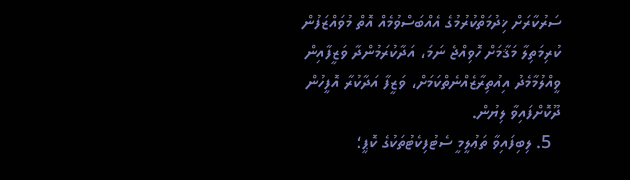ސަރުކާރަށް ޚިދުމަތްކުރުމުގެ އެއްބަސްވުމެއް އޮތް މުވައްޒަފުން ކުރިމަތިލާ މަޤާމަށް ހޮވިއްޖެ ނަމަ، އަދާކުރަމުންދާ ވަޒީފާއިން ވީއްލުމާމެދު އިއުތިރާޒެއްނެތްކަމަށް، ވަޒީފާ އަދާކުރާ އޮފީހުން ދޫކޮށްފައިވާ ލިޔުން.
  5. ލިބިފައިވާ ތަޢުލީމީ ސެޓުފިކެޓުތަކުގެ ކޮޕީ؛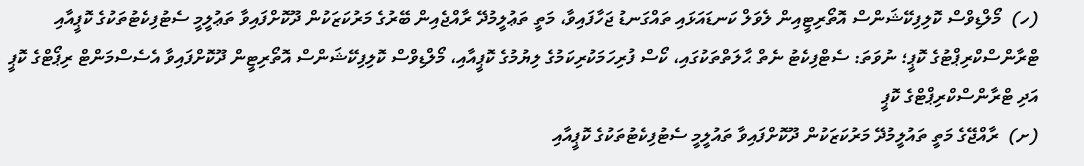(ހ)  މޯލްޑިވްސް ކޮލިފިކޭޝަންސް އޮތޯރިޓީއިން ލެވަލް ކަނޑައަޅައި ތައްގަނޑު ޖަހާފައިވާ، މަތީ ތަޢުލީމުދޭ ރާއްޖެއިން ބޭރުގެ މަރުކަޒަކުން ދޫކޮށްފައިވާ ތަޢުލީމީ ސެޓުފިކެޓުތަކުގެ ކޮޕީއާއި ޓްރާންސްކްރިޕްޓުގެ ކޮޕީ؛ ނުވަތަ: ސެޓްފިކެޓު ނެތް ޙާލަތްތަކުގައި، ކޯސް ފުރިހަމަކުރިކަމުގެ ލިޔުމުގެ ކޮޕީއާއި، މޯލްޑިވްސް ކޮލިފިކޭޝަންސް އޮތޯރިޓީން ދޫކޮށްފައިވާ އެސެސްމަންޓް ރިޕޯޓްގެ ކޮޕީ އަދި ޓްރާންސްކްރިޕްޓްގެ ކޮޕީ
(ށ)  ރާއްޖޭގެ މަތީ ތައުލީމުދޭ މަރުކަޒަކުން ދޫކޮށްފައިވާ ތައުލީމީ ސެޓުފިކެޓުތަކުގެ ކޮޕީއާއި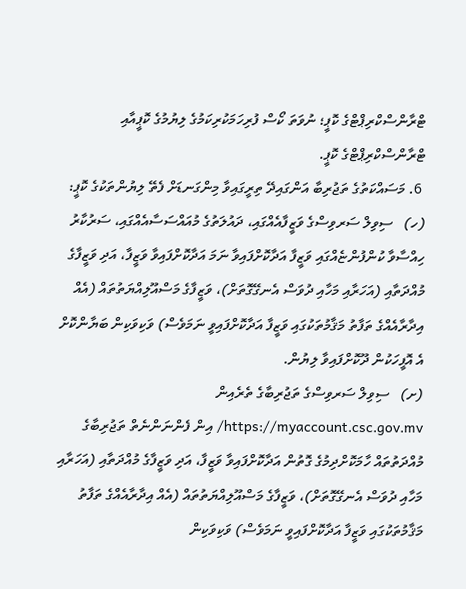ޓްރާންސްކްރިޕްޓްގެ ކޮޕީ؛ ނުވަތަ ކޯސް ފުރިހަމަކުރިކަމުގެ ލިޔުމުގެ ކޮޕީއާއި ޓްރާންސްކްރިޕްޓްގެ ކޮޕީ.
 6. މަސައްކަތުގެ ތަޖުރިބާ އަންގައިދޭ ތިރީގައިވާ މިންގަނޑަށް ފެތޭ ލިޔުންތަކުގެ ކޮޕީ:
(ހ)   ސިވިލް ސަރވިސްގެ ވަޒީފާއެއްގައި، ދައުލަތުގެ މުއައްސަސާއެއްގައި، ސަރުކާރު ހިއްސާވާ ކުންފުންޏެއްގައި ވަޒީފާ އަދާކޮށްފައިވާ ނަމަ އަދާކޮށްފައިވާ ވަޒީފާ، އަދި ވަޒީފާގެ މުއްދަތާއި (އަހަރާއި މަހާއި ދުވަސް އެނގޭގޮތަށް)، ވަޒީފާގެ މަސްއޫލިއްޔަތުތައް (އެއް އިދާރާއެއްގެ ތަފާތު މަޤާމުތަކުގައި ވަޒީފާ އަދާކޮށްފައިވީ ނަމަވެސް) ވަކިވަކިން ބަޔާންކޮށް އެ އޮފީހަކުން ދޫކޮށްފައިވާ ލިޔުން.
(ށ)   ސިވިލް ސަރވިސްގެ ތަޖުރިބާގެ ތެރެއިން https://myaccount.csc.gov.mv/ އިން ފެންނަންނެތް ތަޖުރިބާގެ މުއްދަތުތައް ހާމަކޮށްދިމުގެ ގޮތުން އަދާކޮށްފައިވާ ވަޒީފާ، އަދި ވަޒީފާގެ މުއްދަތާއި (އަހަރާއި މަހާއި ދުވަސް އެނގޭގޮތަށް)، ވަޒީފާގެ މަސްއޫލިއްޔަތުތައް (އެއް އިދާރާއެއްގެ ތަފާތު މަޤާމުތަކުގައި ވަޒީފާ އަދާކޮށްފައިވީ ނަމަވެސް) ވަކިވަކިން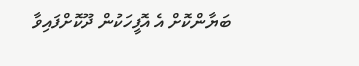ބަޔާންކޮށް އެ އޮފީހަކުން ދޫކޮށްފައިވާ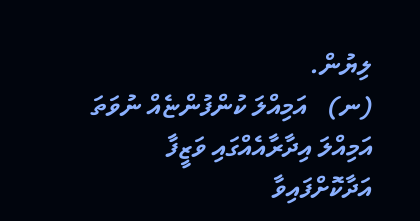ލިޔުން.
(ނ)   އަމިއްލަ ކުންފުންޏެއް ނުވަތަ އަމިއްލަ އިދާރާއެއްގައި ވަޒީފާ އަދާކޮށްފައިވާ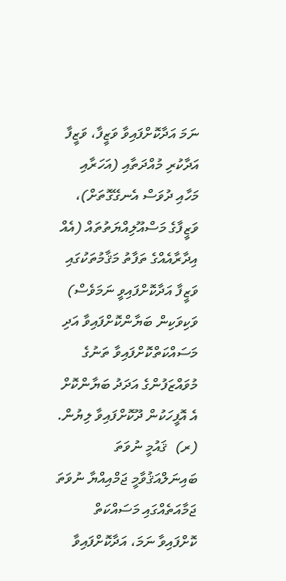ނަމަ އަދާކޮށްފައިވާ ވަޒީފާ، ވަޒީފާ އަދާކުރި މުއްދަތާއި (އަހަރާއި މަހާއި ދުވަސް އެނގޭގޮތަށް)، ވަޒީފާގެ މަސްއޫލިއްޔަތުތައް (އެއް އިދާރާއެއްގެ ތަފާތު މަޤާމުތަކުގައި ވަޒީފާ އަދާކޮށްފައިވީ ނަމަވެސް) ވަކިވަކިން ބަޔާންކޮށްފައިވާ އަދި މަސައްކަތްކޮށްފައިވާ ތަނުގެ މުވައްޒަފުންގެ އަދަދު ބަޔާންކޮށް އެ އޮފީހަކުން ދޫކޮށްފައިވާ ލިޔުން.
(ރ)  ޤައުމީ ނުވަތަ ބައިނަލްއަޤުވާމީ ޖަމްއިއްޔާ ނުވަތަ ޖަމާއަތެއްގައި މަސައްކަތް ކޮށްފައިވާ ނަމަ، އަދާކޮށްފައިވާ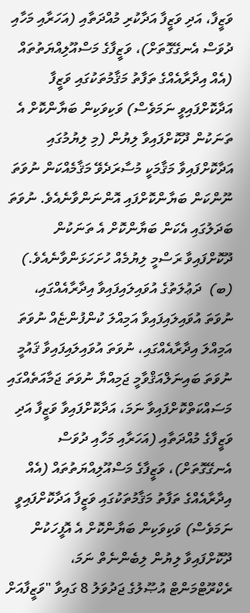ވަޒީފާ، އަދި ވަޒީފާ އަދާކުރި މުއްދަތާއި (އަހަރާއި މަހާއި ދުވަސް އެނގޭގޮތަށް)، ވަޒީފާގެ މަސްއޫލިއްޔަތުތައް (އެއް އިދާރާއެއްގެ ތަފާތު މަޤާމުތަކުގައި ވަޒީފާ އަދާކޮށްފައިވީ ނަމަވެސް) ވަކިވަކިން ބަޔާންކޮށް އެ ތަނަކުން ދޫކޮށްފައިވާ ލިޔުން (މި ލިޔުމުގައި އަދާކޮށްފައިވާ މަޤާމަކީ މުސާރަދެވޭ މަޤާމެއްކަން ނުވަތަ ނޫންކަން ބަޔާންކޮށްފައި އޮންނަންވާނެއެވެ. ނުވަތަ ބަދަލުގައި އެކަން ބަޔާންކޮށް އެ ތަނަކުން ދޫކޮށްފައިވާ ރަސްމީ ލިޔުމެއް ހުށަހަޅަންވާނެއެވެ.)
(ބ)  ދަޢުލަތުގެ އުވައިލައިފައިވާ އިދާރާއެއްގައި، ނުވަތަ އުވައިލައިފައިވާ އަމިއްލަ ކުންފުންޏެއް ނުވަތަ އަމިއްލަ އިދާރާއެއްގައި، ނުވަތަ އުވައިލައިފައިވާ ޤައުމީ ނުވަތަ ބައިނަލްއަޤްވާމީ ޖަމިއްޔާ ނުވަތަ ޖަމާއަތެއްގައި މަސައްކަތްކޮށްފައިވާ ނަމަ، އަދާކޮށްފައިވާ ވަޒީފާ އަދި ވަޒީފާގެ މުއްދަތާއި (އަހަރާއި މަހާއި ދުވަސް އެނގޭގޮތަށް)، ވަޒީފާގެ މަސްއޫލިއްޔަތުތައް (އެއް އިދާރާއެއްގެ ތަފާތު މަޤާމުތަކުގައި ވަޒީފާ އަދާކޮށްފައިވީ ނަމަވެސް) ވަކިވަކިން ބަޔާންކޮށް އެ އޮފީހަކުން ދޫކޮށްފައިވާ ލިޔުން ލިބެންނެތް ނަމަ، ރެކްރޫޓްމަންޓް އުޞޫލުގެ ޖަދުވަލު 8 ގައިވާ "ވަޒީފާއަށް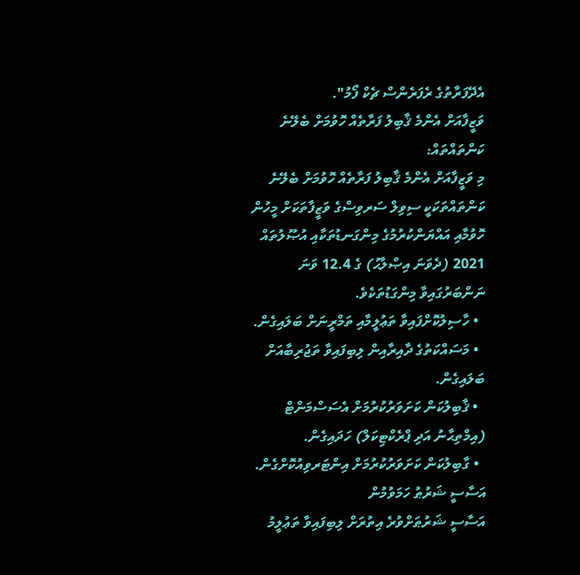އެދޭފަރާތުގެ ރެފަރެންސް ޗެކް ފޯމު".
ވަޒީފާއަށް އެންމެ ޤާބިލު ފަރާތެއް ހޮވުމަށް ބެލޭނެ ކަންތައްތައް:
މި ވަޒީފާއަށް އެންމެ ޤާބިލު ފަރާތެއް ހޮވުމަށް ބެލޭނެ ކަންތައްތަކަކީ ސިވިލް ސަރވިސްގެ ވަޒީފާތަކަށް މީހުން ހޮވުމާއި އައްޔަންކުރުމުގެ މިންގަނޑުތަކާއި އުޞޫލުތައް 2021 (ދެވަނަ އިޞްލާޙު) ގެ 12.4 ވަނަ ނަންބަރުގައިވާ މިންގަޑުތަކެވެ.
  • ހާސިލުކޮށްފައިވާ ތަޢުލީމާއި ތަމްރީނަށް ބަލައިގެން.
  • މަސައްކަތުގެ ދާއިރާއިން ލިބިފައިވާ ތަޖުރިބާއަށް ބަލައިގެން.
  • ޤާބިލުކަން ކަށަވަރުކުރުމަށް އެސަސްމަންޓް (އިމްތިޙާނު އަދި ޕްރެކްޓިކަލް) ހަދައިގެން.
  • ގާބިލުކަން ކަށަވަރުކުރުމަށް އިންޓަރވިއުކޮށްގެން.
އަސާސީ ޝަރުޠު ހަމަވުމުން
އަސާސީ ޝަރުޠަށްވުރެ އިތުރަށް ލިބިފައިވާ ތަޢުލީމު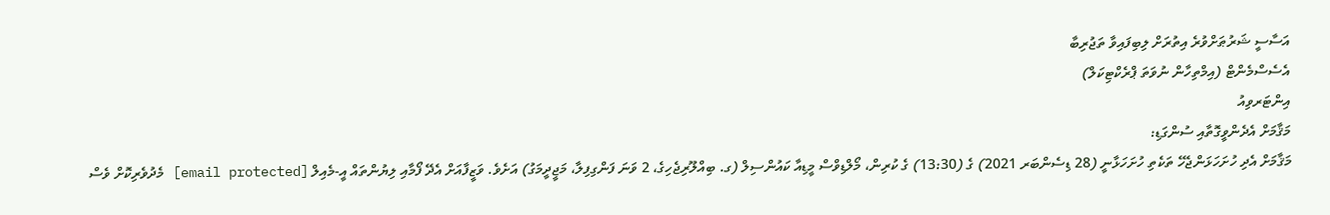އަސާސީ ޝަރުޠަށްވުރެ އިތުރަށް ލިބިފައިވާ ތަޖުރިބާ
އެސެސްމެންޓް (އިމްތިހާން ނުވަތަ ޕްރެކްޓިކަލް)
އިންޓަރވިއު
މަޤާމަށް އެދެންވީގޮތާއި ސުންގަޑި:
މަޤާމަށް އެދި ހުށަހަޅަންޖެހޭ ތަކެތި ހުށަހަޅާނީ (28 ޑިސެންބަރ 2021) ގެ (13:30) ގެ ކުރިން، މޯލްޑިވްސް މީޑިއާ ކައުންސިލް (ގ. ބިއްލޫރިޖެހިގެ، 2 ވަނަ ފަންގިފިލާ، މަޖީދީމަގު) އަށެވެ. ވަޒީފާއަށް އެދޭ ފޯމާއި ލިޔުންތައް އީ-މެއިލް [email protected] މެދުވެރިކޮށް ވެސް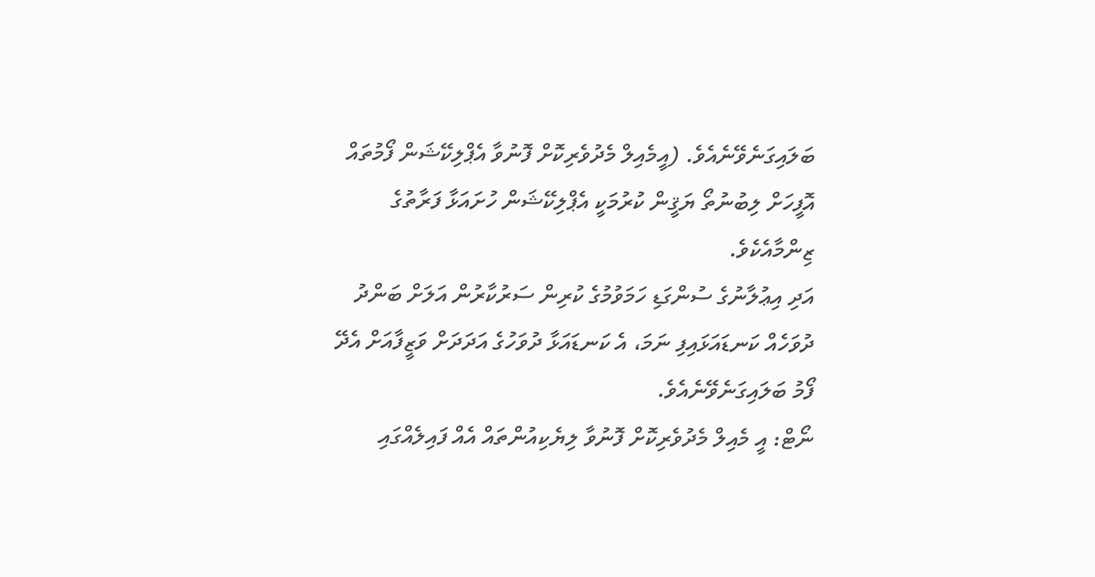ބަލައިގަނެވޭނެއެވެ. (އީމެއިލް މެދުވެރިކޮށް ފޮނުވާ އެޕްލިކޭޝަން ފޯމުތައް އޮފީހަށް ލިބުނުތޯ ޔަޤީން ކުރުމަކީ އެޕްލިކޭޝަން ހުށައަޅާ ފަރާތުގެ ޒިންމާއެކެވެ.
އަދި އިޢުލާނުގެ ސުންގަޑި ހަމަވުމުގެ ކުރިން ސަރުކާރުން އަލަށް ބަންދު ދުވަހެއް ކަނޑައަޅައިފި ނަމަ، އެ ކަނޑައަޅާ ދުވަހުގެ އަދަދަށް ވަޒީފާއަށް އެދޭ ފޯމު ބަލައިގަނެވޭނެއެވެ.
ނޯޓް: އީ މެއިލް މެދުވެރިކޮށް ފޮނުވާ ލިޔެކިއުންތައް އެއް ފައިލެއްގައި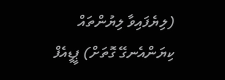(ލިޔެފައިވާ ލިޔުންތައް ކިޔަންއެނގޭ ގޮތަށް) ޕީޑީއެފް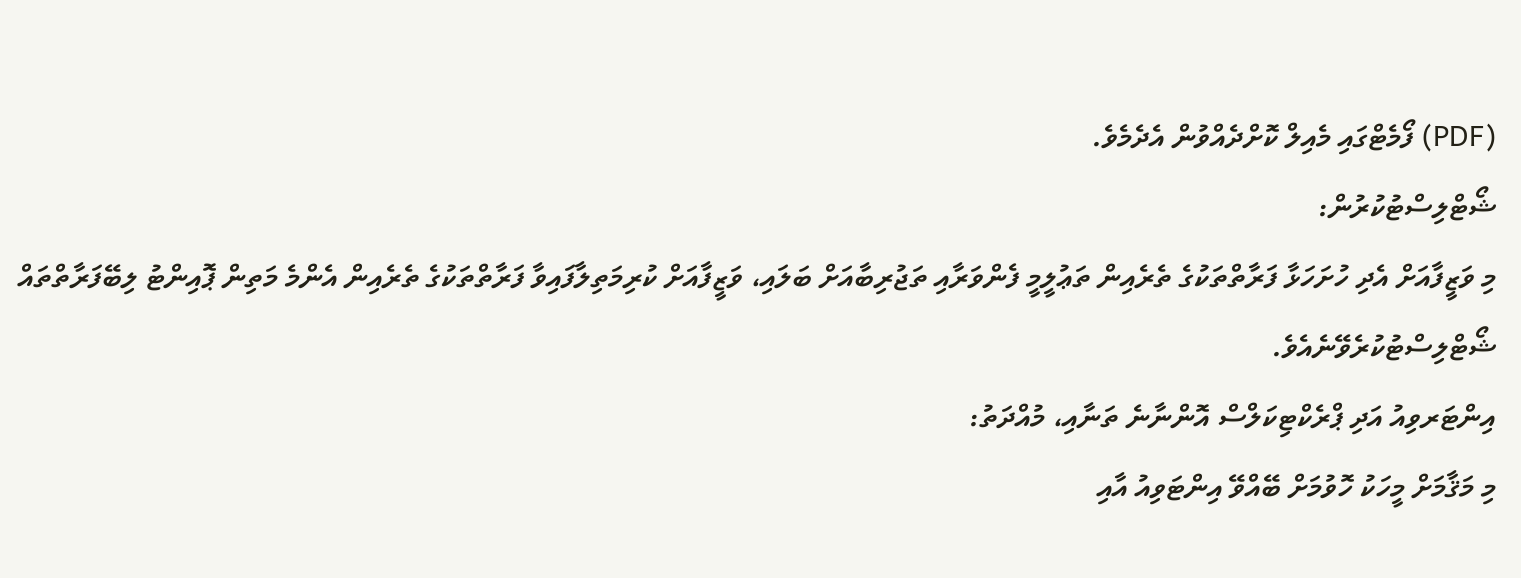(PDF) ފޯމެޓްގައި މެއިލް ކޮށްދެއްވުން އެދެމެވެ.
ޝޯޓްލިސްޓުކުރުން:
މި ވަޒީފާއަށް އެދި ހުށަހަޅާ ފަރާތްތަކުގެ ތެރެއިން ތަޢުލީމީ ފެންވަރާއި ތަޖުރިބާއަށް ބަލައި، ވަޒީފާއަށް ކުރިމަތިލާފައިވާ ފަރާތްތަކުގެ ތެރެއިން އެންމެ މަތިން ޕޮއިންޓު ލިބޭފަރާތްތައް ޝޯޓްލިސްޓުކުރެވޭނެއެވެ.
އިންޓަރވިއު އަދި ޕްރެކްޓިކަލްސް އޮންނާނެ ތަނާއި، މުއްދަތު:
މި މަޤާމަށް މީހަކު ހޮވުމަށް ބޭއްވޭ އިންޓަވިއު އާއި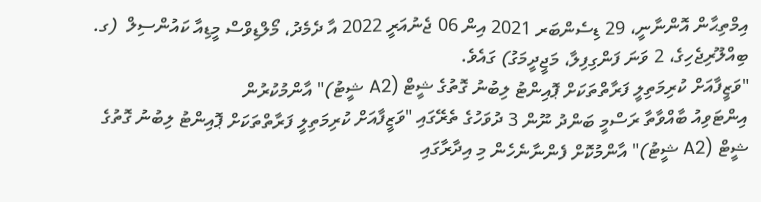އިމްތިޙާން އޮންނާނީ، 29 ޑިސެންބަރ 2021 އިން 06 ޖެނުއަރީ 2022 އާ ދެމެދު، މޯލްޑިވްސް މީޑިއާ ކައުންސިލް  (ގ. ބިއްލޫރިޖެހިގެ، 2 ވަނަ ފަންގިފިލާ، މަޖީދީމަގު) ގައެވެ.
"ވަޒީފާއަށް ކުރިމަތިލީ ފަރާތްތަކަށް ޕޮއިންޓު ލިބުނު ގޮތުގެ ޝީޓް (A2 ޝީޓު)" އާންމުކުރުން
އިންޓަވިއު ބާއްވާތާ ރަސްމީ ބަންދު ނޫން 3 ދުވަހުގެ ތެރޭގައި "ވަޒީފާއަށް ކުރިމަތިލީ ފަރާތްތަކަށް ޕޮއިންޓު ލިބުނު ގޮތުގެ ޝީޓް (A2 ޝީޓު)" އާންމުކޮށް ފެންނާނެހެން މި އިދާރާގައި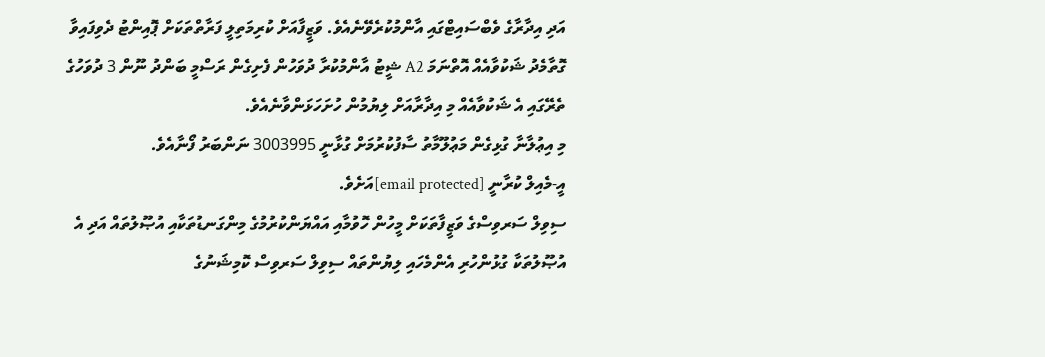އަދި އިދާރާގެ ވެބްސައިޓްގައި އާންމުކުރެވޭނެއެވެ. ވަޒީފާއަށް ކުރިމަތިލީ ފަރާތްތަކަށް ޕޮއިންޓު ދެވިފައިވާ ގޮތާމެދު ޝަކުވާއެއް އޮތްނަމަ A2 ޝީޓު އާންމުކުރާ ދުވަހުން ފެށިގެން ރަސްމީ ބަންދު ނޫން 3 ދުވަހުގެ ތެރޭގައި އެ ޝަކުވާއެއް މި އިދާރާއަށް ލިޔުމުން ހުށަހަޅަންވާނެއެވެ.
މި އިޢުލާނާ ގުޅިގެން މަޢުލޫމާތު ސާފުކުރުމަށް ގުޅާނީ 3003995 ނަންބަރު ފޯނާއެވެ.
އީ-މެއިލް ކުރާނީ [email protected]އަށެވެ.
ސިވިލް ސަރވިސްގެ ވަޒީފާތަކަށް މީހުން ހޮވުމާއި އައްޔަންކުރުމުގެ މިންގަނޑުތަކާއި އުޞޫލުތައް އަދި އެ އުޞޫލުތަކާ ގުޅުންހުރި އެންމެހައި ލިޔުންތައް ސިވިލް ސަރވިސް ކޮމިޝަނުގެ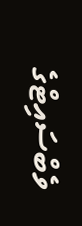ވެބްސައިޓްގެ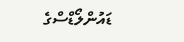ޑައުންލޯޑްސްގެ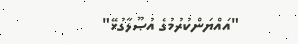"އައްޔަންކުރުމުގެ އުޞޫލާގުޅޭ"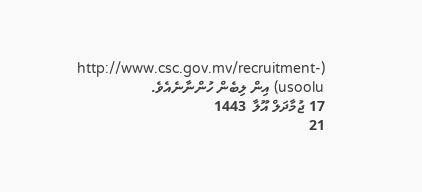(http://www.csc.gov.mv/recruitment-usoolu) އިން ލިބެން ހުންނާނެއެވެ.
17 ޖުމާދަލް އޫލާ  1443
21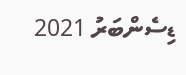ޑިސެންބަރު 2021